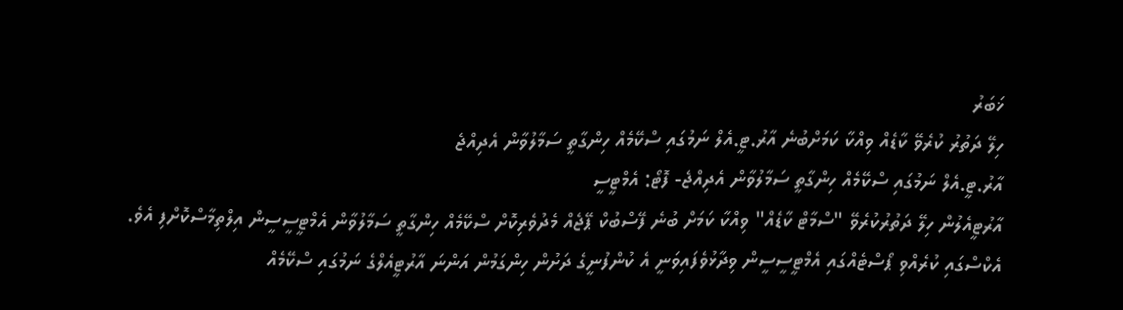ޚަބަރު
ހިލޭ ދަތުރު ކުރެވޭ ކާޑެއް ވިއްކާ ކަމަށްބުނެ އާރު.ޓީ.އެލް ނަމުގައި ސްކޭމެއް ހިންގާތީ ސަމާލުވާން އެދިއްޖެ
އާރު.ޓީ.އެލް ނަމުގައި ސްކޭމެއް ހިންގާތީ ސަމާލުވާން އެދިއްޖެ- ފޮޓޯ: އެމްޓީސީ
އާރުޓީއެލުން ހިލޭ ދަތުރުކުރެވޭ "ސްމާޓް ކާޑެއް" ވިއްކާ ކަމަށް ބުނެ ފޭސްބުކް ޕޭޖެއް މެދުވެރިކޮށް ސްކޭމެއް ހިންގާތީ ސަމާލުވާން އެމްޓީސީސީން އިލްތިމާސްކޮށްފި އެވެ.
އެކްސްގައި ކުރެއްވި ޕޯސްޓެއްގައި އެމްޓީސީސީން ވިދާޅުވެފައިވަނީ އެ ކުންފުނީގެ ދަށުން ހިންގަމުން އަންނަ އާރުޓީއެލްގެ ނަމުގައި ސްކޭމެއް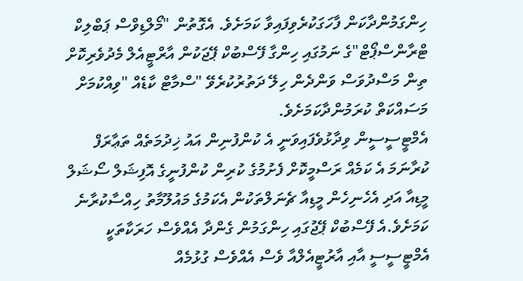ހިންގަމުންދާކަން ފާހަގަކުރެވިފައިވާ ކަމަށެވެ. އެގޮތުން "މޯލްޑިވްސް ޕަބްލިކް ޓްރާންސްޕޯޓް"ގެ ނަމުގައި ހިންގާ ފޭސްބުކް ޕޭޖަކުން އާރްޓީއެލް މެދުވެރިކޮށް ތިން މަސްދުވަސް ވަންދެން ހިލޭ ދަތުރުކުރެވޭ "ސްމާޓް ކާޑެއް "ވިއްކުމަށް މަސައްކަތް ކުރަމުންދާކަމަށެވެ.
އެމްޓީސީސީން ވިދާޅުވެފައިވަނީ އެ ކުންފުނިން އައު ޚިދުމަތެއް ތަޢާރަފް ކުރާނަމަ އެ ކަމެއް ރަސްމީކޮށް ފެށުމުގެ ކުރިން ކުންފުނީގެ އޮފިޝަލް ސޯޝަލް މީޑިއާ އަދި އެހެނިހެން މީޑިއާ ޗެނަލްތަކުން އެކަމުގެ މައުލޫމާތު ހިއްސާކުރާނެ ކަމަށެވެ.އެ ފޭސްބުކް ޕޭޖުގައި ހިންގަމުން ގެންދާ އެއްވެސް ހަރަކާތަކީ އެމްޓީސީސީ އާއި އާރުޓީއެލްއާ ވެސް އެއްވެސް ގުޅުމެއް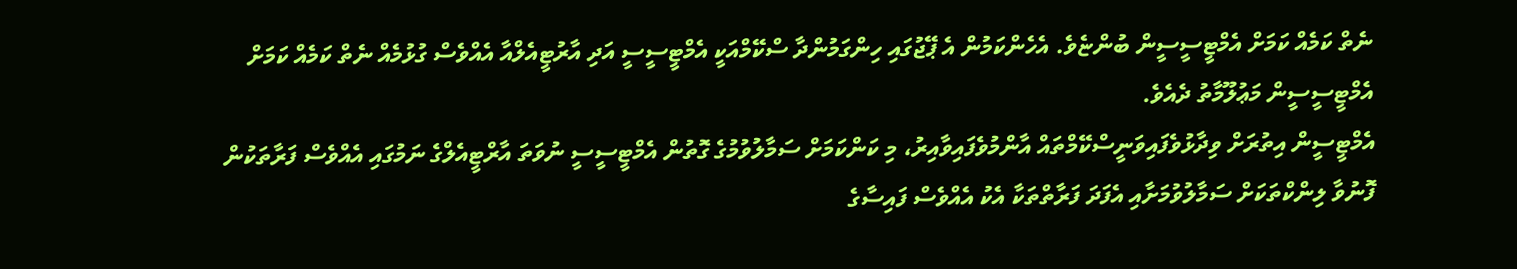ނެތް ކަމެއް ކަމަށް އެމްޓީސީސީން ބުންޏެވެ. އެހެންކަމުން އެ ޕޭޖުގައި ހިންގަމުންދާ ސްކޭމްއަކީ އެމްޓީސީސީ އަދި އާރުޓީއެލްއާ އެއްވެސް ގުޅުމެއް ނެތް ކަމެއް ކަމަށް އެމްޓީސީސީން މަޢުލޫމާތު ދެއެވެ.
އެމްޓީސީން އިތުރަށް ވިދާޅުވެފައިވަނީސްކޭމްތައް އާންމުވެފައިވާއިރު، މި ކަންކަމަށް ސަމާލުވުމުގެ ގޮތުން އެމްޓީސީސީ ނުވަތަ އާރްޓީއެލްގެ ނަމުގައި އެއްވެސް ފަރާތަކުން ފޮނުވާ ލިންކްތަކަށް ސަމާލުވުމަށާއި އެފަދަ ފަރާތްތަކާ އެކު އެއްވެސް ފައިސާގެ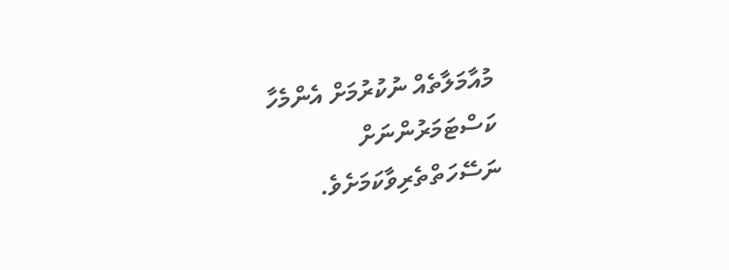މުއާމަލާތެއް ނުކުރުމަށް އެންމެހާ ކަސްޓަމަރުންނަށް ނަސޭހަތްތެރިވާކަމަށެވެ.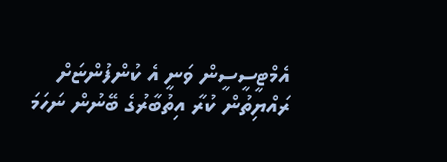އެމްޓީސީސީން ވަނީ އެ ކުންފުންޏަށް ރައްޔިތުން ކުރާ އިތުބާރުގެ ބޭނުން ނަހަމަ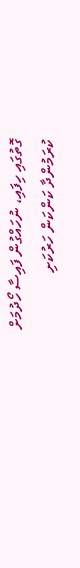ގޮތުގައި ހިފައި، ނުހައްގުން ފައިސާ ހޯދުމަށް ކުރަމުންދާ ކަންކަން ހަރުކަށި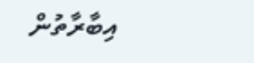އިބާރާތުން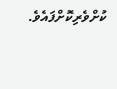ކުށްވެރިކޮށްފައެވެ.